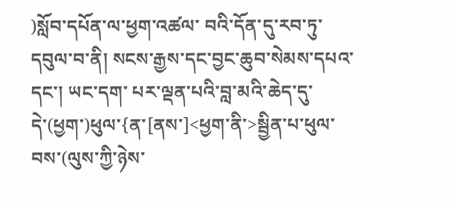)སློབ་དཔོན་ལ་ཕྱག་འཚལ་ བའི་དོན་དུ་རབ་ཏུ་དབུལ་བ་ནི། སངས་རྒྱས་དང་བྱང་ཆུབ་སེམས་དཔའ་དང་། ཡང་དག་ པར་ལྡན་པའི་བླ་མའི་ཆེད་དུ་དེ་(ཕྱག་)ཕུལ་{ན་[ནས་]<ཕྱག་ནི་>སྦྱིན་པ་ཕུལ་བས་(ལུས་ཀྱི་ཉེས་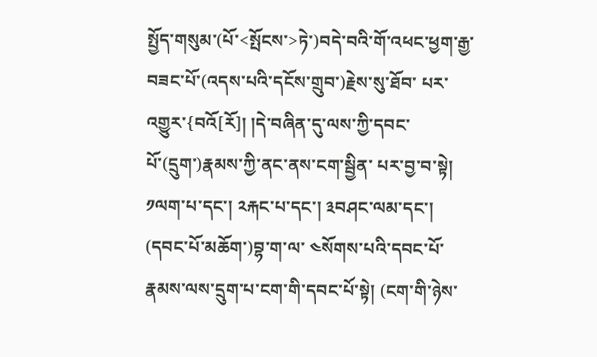སྤྱོད་གསུམ་(པོ་<སྤོངས་>ཏེ་)བདེ་བའི་གོ་འཕང་ཕྱག་རྒྱ་བཟང་པོ་(འདས་པའི་དངོས་གྲུབ་)རྗེས་སུ་ཐོབ་ པར་འགྱུར་{བའོ[རོ]། །དེ་བཞིན་དུ་ལས་ཀྱི་དབང་པོ་(དྲུག་)རྣམས་ཀྱི་ནང་ནས་ངག་སྦྱིན་ པར་བྱ་བ་སྟེ། ༡ལག་པ་དང་། ༢རྐང་པ་དང་། ༣བཤང་ལམ་དང་། (དབང་པོ་མཆོག་)བྷ་ག་ལ་ ༤སོགས་པའི་དབང་པོ་རྣམས་ལས་དྲུག་པ་ངག་གི་དབང་པོ་སྟེ། (ངག་གི་ཉེས་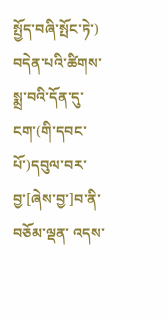སྤྱོད་བཞི་སྤོང་ཏེ་) བདེན་པའི་ཚིགས་སྨྲ་བའི་དོན་དུ་ངག་(གི་དབང་པོ་)དབུལ་བར་བྱ་[ཞེས་བྱ་]བ་ནི་བཅོམ་ལྡན་ འདས་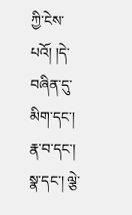ཀྱི་ངེས་པའོ། །དེ་བཞིན་དུ་མིག་དང་། རྣ་བ་དང་། སྣ་དང་། ལྕེ་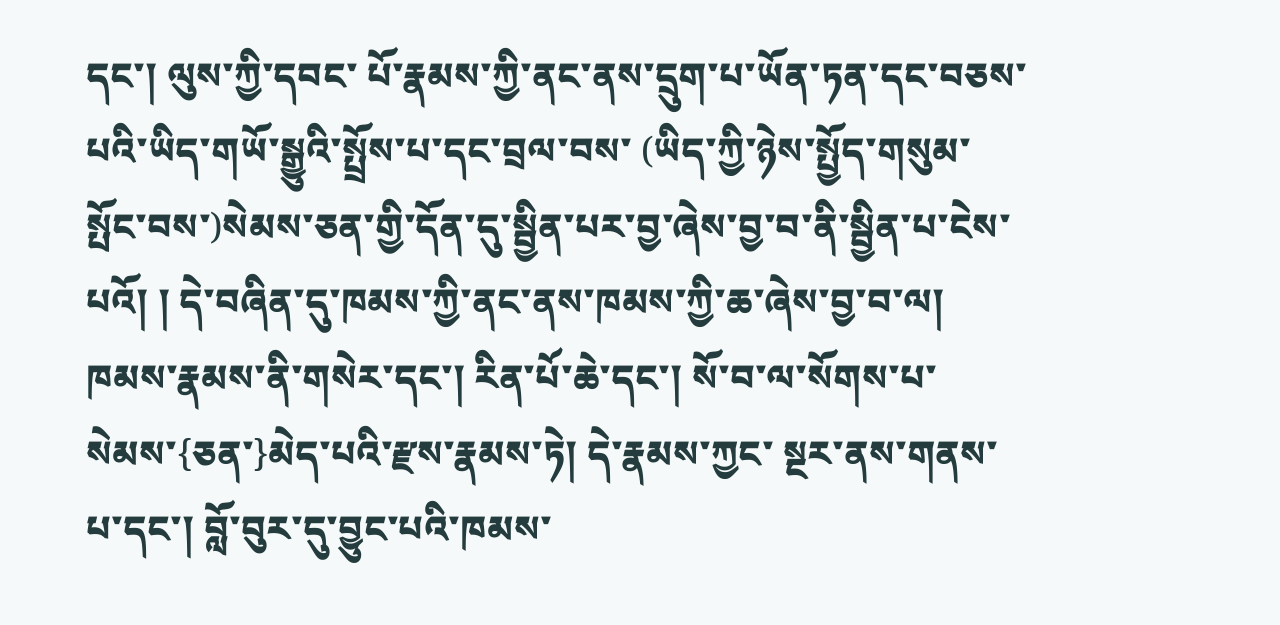དང་། ལུས་ཀྱི་དབང་ པོ་རྣམས་ཀྱི་ནང་ནས་དྲུག་པ་ཡོན་ཏན་དང་བཅས་པའི་ཡིད་གཡོ་སྒྱུའི་སྤྲོས་པ་དང་བྲལ་བས་ (ཡིད་ཀྱི་ཉེས་སྤྱོད་གསུམ་སྤོང་བས་)སེམས་ཅན་གྱི་དོན་དུ་སྦྱིན་པར་བྱ་ཞེས་བྱ་བ་ནི་སྦྱིན་པ་ངེས་པའོ། ། དེ་བཞིན་དུ་ཁམས་ཀྱི་ནང་ནས་ཁམས་ཀྱི་ཆ་ཞེས་བྱ་བ་ལ། ཁམས་རྣམས་ནི་གསེར་དང་། རིན་པོ་ཆེ་དང་། སོ་བ་ལ་སོགས་པ་སེམས་{ཅན་}མེད་པའི་རྫས་རྣམས་ཏེ། དེ་རྣམས་ཀྱང་ སྔར་ནས་གནས་པ་དང་། བློ་བུར་དུ་བྱུང་པའི་ཁམས་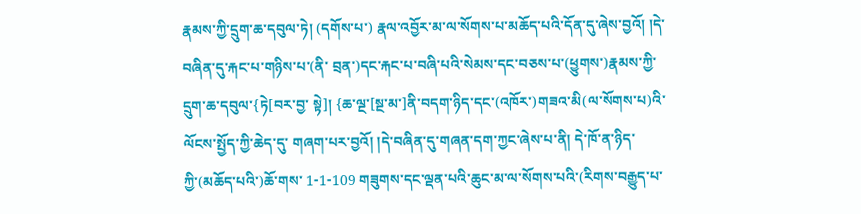རྣམས་ཀྱི་དྲུག་ཆ་དབུལ་ཏེ། (དགོས་པ་) རྣལ་འབྱོར་མ་ལ་སོགས་པ་མཆོད་པའི་དོན་དུ་ཞེས་བྱའོ། །དེ་བཞིན་དུ་རྐང་པ་གཉིས་པ་(ནི་ བྲན་)དང་རྐང་པ་བཞི་པའི་སེམས་དང་བཅས་པ་(ཕྱུགས་)རྣམས་ཀྱི་དྲུག་ཆ་དབུལ་{ཏེ[བར་བྱ་ སྟེ]། {ཆ་ལྔ་[སྔ་མ་]ནི་བདག་ཉིད་དང་(འཁོར་)གཟའ་མི(ལ་སོགས་པ)འི་ལོངས་སྤྱོད་ཀྱི་ཆེད་དུ་ གཞག་པར་བྱའོ། །དེ་བཞིན་དུ་གཞན་དག་ཀྱང་ཞེས་པ་ནི། དེ་ཁོ་ན་ཉིད་ཀྱི་(མཆོད་པའི་)ཆོ་གས་ 1-1-109 གཟུགས་དང་ལྡན་པའི་ཆུང་མ་ལ་སོགས་པའི་(རིགས་བརྒྱུད་པ་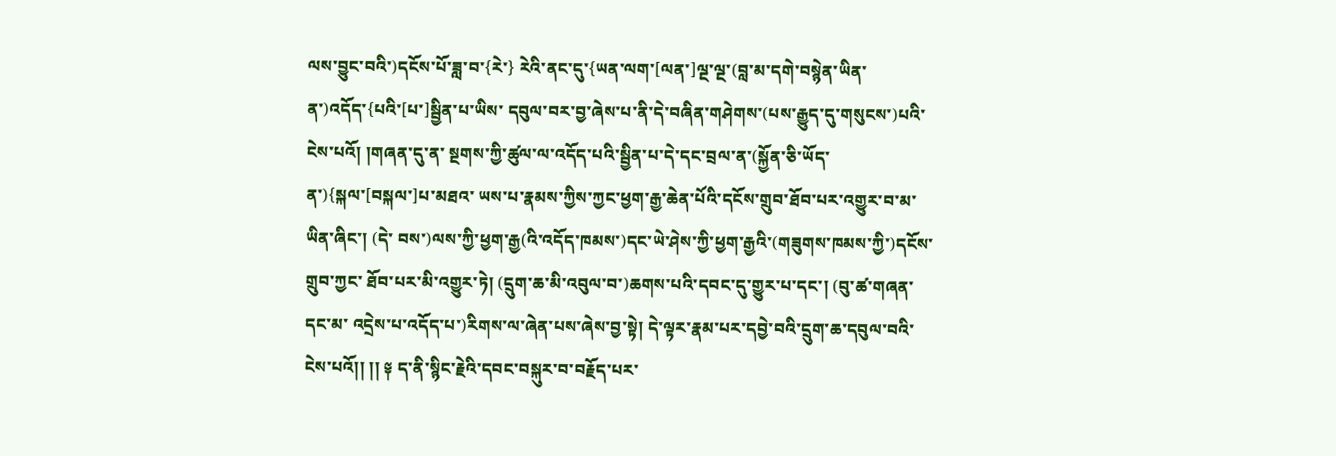ལས་བྱུང་བའི་)དངོས་པོ་ཟླ་བ་{རེ་} རེའི་ནང་དུ་{ཡན་ལག་[ལན་]ལྔ་ལྔ་(བླ་མ་དགེ་བསྙེན་ཡིན་ན་)འདོད་{པའི་[པ་]སྦྱིན་པ་ཡིས་ དབུལ་བར་བྱ་ཞེས་པ་ནི་དེ་བཞིན་གཤེགས་(པས་རྒྱུད་དུ་གསུངས་)པའི་ངེས་པའོ། །གཞན་དུ་ན་ སྔགས་ཀྱི་ཚུལ་ལ་འདོད་པའི་སྦྱིན་པ་དེ་དང་བྲལ་ན་(སྐྱོན་ཅི་ཡོད་ན་){སྐལ་[བསྐལ་]པ་མཐའ་ ཡས་པ་རྣམས་ཀྱིས་ཀྱང་ཕྱག་རྒྱ་ཆེན་པོའི་དངོས་གྲུབ་ཐོབ་པར་འགྱུར་བ་མ་ཡིན་ཞིང་། (དེ་ བས་)ལས་ཀྱི་ཕྱག་རྒྱ(འི་འདོད་ཁམས་)དང་ཡེ་ཤེས་ཀྱི་ཕྱག་རྒྱའི་(གཟུགས་ཁམས་ཀྱི་)དངོས་གྲུབ་ཀྱང་ ཐོབ་པར་མི་འགྱུར་ཏེ། (དྲུག་ཆ་མི་འབུལ་བ་)ཆགས་པའི་དབང་དུ་གྱུར་པ་དང་། (བུ་ཚ་གཞན་དང་མ་ འདྲེས་པ་འདོད་པ་)རིགས་ལ་ཞེན་པས་ཞེས་བྱ་སྟེ། དེ་ལྟར་རྣམ་པར་དབྱེ་བའི་དྲུག་ཆ་དབུལ་བའི་ ངེས་པའོ།། །། ༈ ད་ནི་སྙིང་རྗེའི་དབང་བསྐུར་བ་བརྗོད་པར་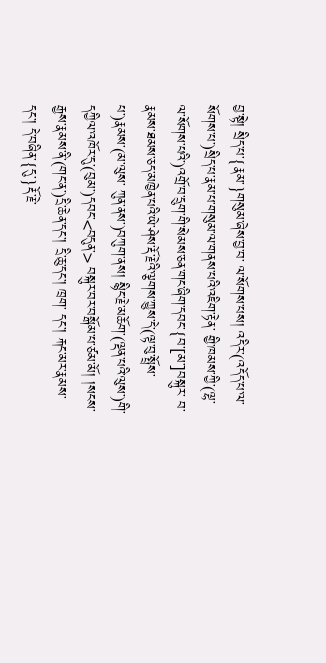བྱ་སྟེ། སྲིད་པ་{རྣམ་}གསུམ་ཞེས་བྱ་བ་ ལ་སོགས་པས། འདིར་(འདོད་པ་ལ་སོགས་པ་)སྲིད་པ་རྣམ་པ་གསུམ་ལ་གནས་པའི་འཇིག་རྟེན་ གྱི་ཁམས་ཀྱི་(ལྷ་ལ་སོགས་པའི་)འགྲོ་བ་དྲུག་གི་སེམས་ཅན་གང་ཞིག་དབང་{བ་[མ་]བསྐུར་ བ་རྣམས་ཐམས་ཅད་མཁྱེན་པའི་ཡེ་ཤེས་རྡོ་རྗེའི་ལྕགས་ཀྱུས་དེ་(ལྟ་བུ་སྤྲོས་པ་)རྣམས་(མ་ལུས་ ཀུན་ནས་)བཀུག་ནས། སྙིང་རྗེ་མཆོག་(ལྡན་པའི་ལུས་)གི་དཀྱིལ་འཁོར་དུ་(བུམ་)དབང་<བདུན་> བསྐུར་བར་བསྒོམ་པ་ཙམ་མོ། །སངས་རྒྱས་རྣམས་ནི་(གང་ན་)དྲི་ཆེན་དང་། དྲི་ཆུ་དང་། ཁྲག་ དང་། རྐང་མར་རྣམས་དང་། དེ་བཞིན་{དུ་}རྡོ་རྗེ་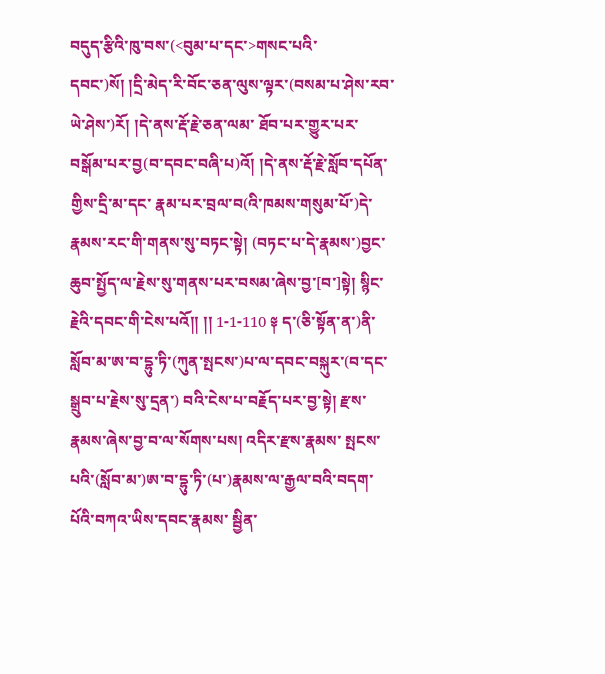བདུད་རྩིའི་ཁུ་བས་(<བུམ་པ་དང་>གསང་པའི་ དབང་)སོ། །དྲི་མེད་རི་བོང་ཅན་ལུས་ལྟར་(བསམ་པ་ཤེས་རབ་ཡེ་ཤེས་)རོ། །དེ་ནས་རྡོ་རྗེ་ཅན་ལམ་ ཐོབ་པར་གྱུར་པར་བསྒོམ་པར་བྱ(བ་དབང་བཞི་པ)འོ། །དེ་ནས་རྡོ་རྗེ་སློབ་དཔོན་གྱིས་དྲི་མ་དང་ རྣམ་པར་བྲལ་བ(འི་ཁམས་གསུམ་པོ་)དེ་རྣམས་རང་གི་གནས་སུ་བཏང་སྟེ། (བཏང་པ་དེ་རྣམས་)བྱང་ ཆུབ་སྤྱོད་ལ་རྗེས་སུ་གནས་པར་བསམ་ཞེས་བྱ་[བ་]སྟེ། སྙིང་རྗེའི་དབང་གི་ངེས་པའོ།། །། 1-1-110 ༈ ད་(ཅི་སྟོན་ན་)ནི་སློབ་མ་ཨ་བ་དྷུ་ཏི་(ཀུན་སྤངས་)པ་ལ་དབང་བསྐུར་(བ་དང་སྒྲུབ་པ་རྗེས་སུ་དྲན་) བའི་ངེས་པ་བརྗོད་པར་བྱ་སྟེ། རྫས་རྣམས་ཞེས་བྱ་བ་ལ་སོགས་པས། འདིར་རྫས་རྣམས་ སྤངས་པའི་(སློབ་མ་)ཨ་བ་དྷུ་ཏི་(པ་)རྣམས་ལ་རྒྱལ་བའི་བདག་པོའི་བཀའ་ཡིས་དབང་རྣམས་ སྦྱིན་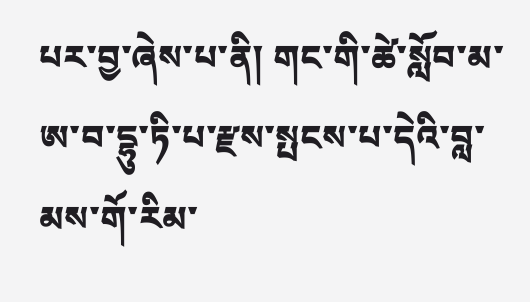པར་བྱ་ཞེས་པ་ནི། གང་གི་ཚེ་སློབ་མ་ཨ་བ་དྷུ་ཏི་པ་རྫས་སྤངས་པ་དེའི་བླ་མས་གོ་རིམ་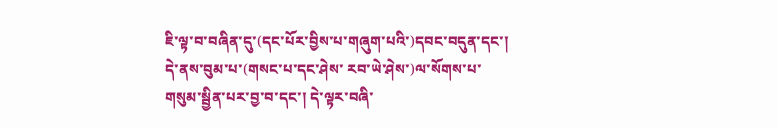ཇི་ལྟ་བ་བཞིན་དུ་(དང་པོར་བྱིས་པ་གཞུག་པའི་)དབང་བདུན་དང་། དེ་ནས་བུམ་པ་(གསང་པ་དང་ཤེས་ རབ་ཡེ་ཤེས་)ལ་སོགས་པ་གསུམ་སྦྱིན་པར་བྱ་བ་དང་། དེ་ལྟར་བཞི་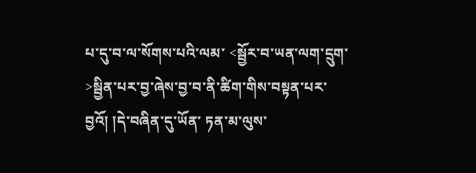པ་དུ་བ་ལ་སོགས་པའི་ལམ་ <སྦྱོར་བ་ཡན་ལག་དྲུག་>སྦྱིན་པར་བྱ་ཞེས་བྱ་བ་ནི་ཚིག་གིས་བསྟན་པར་བྱའོ། །དེ་བཞིན་དུ་ཡོན་ ཏན་མ་ལུས་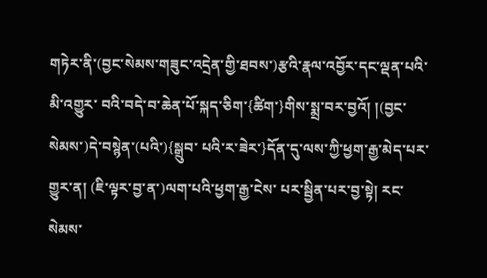གཏེར་ནི་(བྱང་སེམས་གཟུང་འདྲེན་གྱི་ཐབས་)རྩའི་རྣལ་འབྱོར་དང་ལྡན་པའི་མི་འགྱུར་ བའི་བདེ་བ་ཆེན་པོ་སྐད་ཅིག་{ཚིག་}གིས་སྨྲ་བར་བྱའོ། །(བྱང་སེམས་)དེ་བསྙེན་(པའི་){སྒྲུབ་ པའི་ར་ཟེར་}དོན་དུ་ལས་ཀྱི་ཕྱག་རྒྱ་མེད་པར་གྱུར་ན། (ཇི་ལྟར་བྱ་ན་)ལག་པའི་ཕྱག་རྒྱ་ངེས་ པར་སྦྱིན་པར་བྱ་སྟེ། རང་སེམས་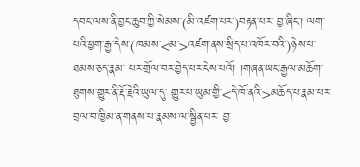དབང་ལས་ནི་བྱང་ཆུབ་ཀྱི་སེམས་(མི་འཛག་པར་)བརྟན་པར་ བྱ་ཞིང་། ལག་པའི་ཕྱག་རྒྱ་དེས་(ཁམས་<མ་>འཛག་ནས་སྲིད་པ་འཁོར་བའི་)ཉེས་པ་ཐམས་ཅད་རྣམ་ པར་གྲོལ་བར་བྱེད་པར་ངེས་པའོ། །གཞན་ཡང་རྒྱལ་མཆོག་ཐུགས་གྱུར་ནི་རྡོ་རྗེའི་ཡུལ་དུ་ གྱུར་པ་ཡུམ་གྱི་<དེ་ཁོ་ནའི་>མཆོད་པ་རྣམ་པར་བྲལ་བ་ཁྱིམ་ན་གནས་པ་རྣམས་ལ་སྦྱིན་པར་ བྱ་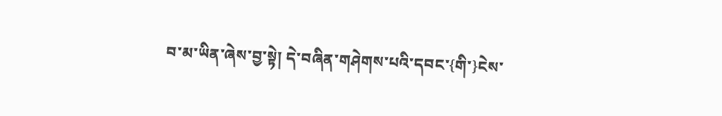བ་མ་ཡིན་ཞེས་བྱ་སྟེ། དེ་བཞིན་གཤེགས་པའི་དབང་{གི་}ངེས་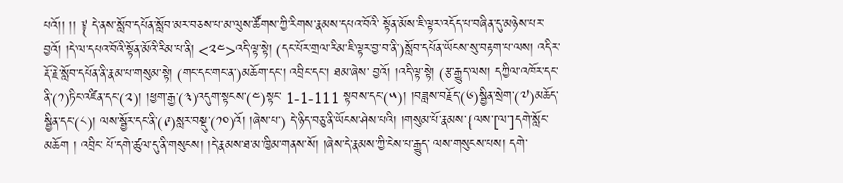པའོ།། །། ༈ དེ་ནས་སློབ་དཔོན་སློབ་མར་བཅས་པ་མ་ལུས་ཚོགས་ཀྱི་རིགས་རྣམས་དཔའ་བོའི་ སྟོན་མོས་ཇི་ལྟར་འདོད་པ་བཞིན་དུ་མཉེས་པར་བྱའོ། །དེ་ལ་དཔའ་བོའི་སྟོན་མོའི་རིམ་པ་ནི། <༢༤>འདི་ལྟ་སྟེ། (དང་པོར་གྲལ་རིམ་ཇི་ལྟར་བྱ་བ་ནི་)སློབ་དཔོན་ཡོངས་སུ་བརྟག་པ་ལས། འདིར་ རྡོ་རྗེ་སློབ་དཔོན་ནི་རྣམ་པ་གསུམ་སྟེ། (གང་དང་གང་ན་)མཆོག་དང་། འབྲིང་དང་། ཐམ་ཞེས་ བྱའོ། །འདི་ལྟ་སྟེ། (རྩ་རྒྱུད་ལས། དཀྱིལ་འཁོར་དང་ནི་(༡)ཏིང་འཛིན་དང་(༢)། །ཕྱག་རྒྱ་(༣)འདུག་སྟངས་(༤)སྟང་ 1-1-111 སྟབས་དང་(༥)། །བཟླས་བརྗོད་(༦)སྦྱིན་སྲེག་(༧)མཆོད་སྦྱིན་དང་(༨)། ལས་སྦྱོར་དང་ནི་(༩)སླར་བསྡུ་(༡༠)འོ། །ཞེས་པ་) དེ་ཉིད་བཅུ་ནི་ཡོངས་ཤེས་པའི། །གསུམ་པོ་རྣམས་{ལས་[ལ་]དགེ་སློང་མཆོག ། འབྲིང་ པོ་དགེ་ཚུལ་དུ་ནི་གསུངས། །དེ་རྣམས་ཐ་མ་ཁྱིམ་གནས་སོ། །ཞེས་དེ་རྣམས་ཀྱི་ངེས་པ་རྒྱུད་ ལས་གསུངས་པས། དགེ་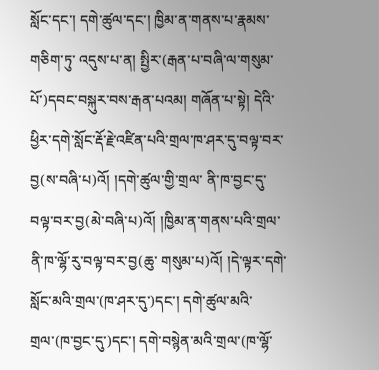སློང་དང་། དགེ་ཚུལ་དང་། ཁྱིམ་ན་གནས་པ་རྣམས་གཅིག་ཏུ་ འདུས་པ་ན། སྤྱིར་(རྒན་པ་བཞི་ལ་གསུམ་པོ་)དབང་བསྐུར་བས་རྒན་པའམ། གཞོན་པ་སྟེ། དེའི་ ཕྱིར་དགེ་སློང་རྡོ་རྗེ་འཛིན་པའི་གྲལ་ཁ་ཤར་དུ་བལྟ་བར་བྱ(ས་བཞི་པ)འོ། །དགེ་ཚུལ་གྱི་གྲལ་ ནི་ཁ་བྱང་དུ་བལྟ་བར་བྱ(མེ་བཞི་པ)འོ། །ཁྱིམ་ན་གནས་པའི་གྲལ་ནི་ཁ་ལྷོ་རུ་བལྟ་བར་བྱ(ཆུ་ གསུམ་པ)འོ། །དེ་ལྟར་དགེ་སློང་མའི་གྲལ་(ཁ་ཤར་དུ་)དང་། དགེ་ཚུལ་མའི་གྲལ་(ཁ་བྱང་དུ་)དང་། དགེ་བསྙེན་མའི་གྲལ་(ཁ་ལྷོ་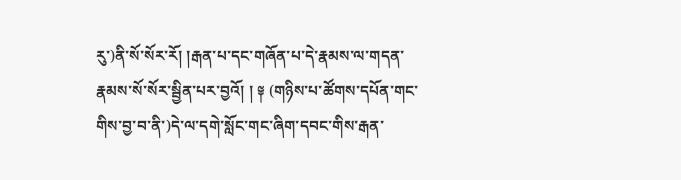རུ་)ནི་སོ་སོར་རོ། །རྒན་པ་དང་གཞོན་པ་དེ་རྣམས་ལ་གདན་ རྣམས་སོ་སོར་སྦྱིན་པར་བྱའོ། ། ༈ (གཉིས་པ་ཚོགས་དཔོན་གང་གིས་བྱ་བ་ནི་)དེ་ལ་དགེ་སློང་གང་ཞིག་དབང་གིས་རྒན་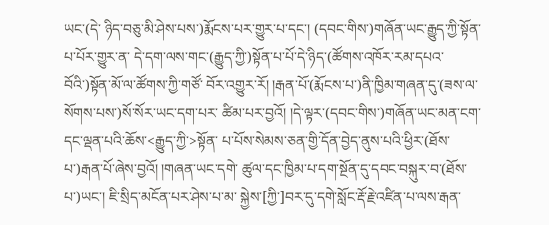ཡང་(དེ་ ཉིད་བཅུ་མི་ཤེས་པས་)རྨོངས་པར་གྱུར་པ་དང་། (དབང་གིས་)གཞོན་ཡང་རྒྱུད་ཀྱི་སྟོན་པ་པོར་གྱུར་ན་ དེ་དག་ལས་གང་(རྒྱུད་ཀྱི་)སྟོན་པ་པོ་དེ་ཉིད་(ཚོགས་འཁོར་རམ་དཔའ་བོའི་)སྟོན་མོ་ལ་ཚོགས་ཀྱི་གཙོ་ བོར་འགྱུར་རོ། །རྒན་པོ་(རྨོངས་པ་)ནི་ཁྱིམ་གཞན་དུ་(ཟས་ལ་སོགས་པས་)སོ་སོར་ཡང་དག་པར་ ཚིམ་པར་བྱའོ། །དེ་ལྟར་(དབང་གིས་)གཞོན་ཡང་མན་ངག་དང་ལྡན་པའི་ཆོས་<རྒྱུད་ཀྱི་>སྟོན་ པ་པོས་སེམས་ཅན་གྱི་དོན་བྱེད་ནུས་པའི་ཕྱིར་(ཐོས་པ་)རྒན་པོ་ཞེས་བྱའོ། །གཞན་ཡང་དགེ་ ཚུལ་དང་ཁྱིམ་པ་དག་སྔོན་དུ་དབང་བསྐུར་བ་(ཐོས་པ་)ཡང་། ཇི་སྲིད་མངོན་པར་ཤེས་པ་མ་ སྐྱེས་[ཀྱི་]བར་དུ་དགེ་སློང་རྡོ་རྗེ་འཛིན་པ་ལས་རྒན་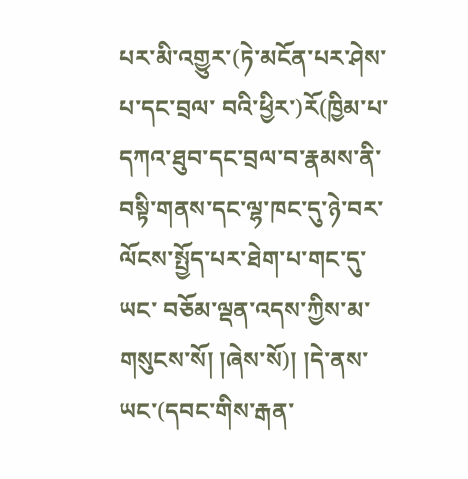པར་མི་འགྱུར་(ཏེ་མངོན་པར་ཤེས་པ་དང་བྲལ་ བའི་ཕྱིར་)རོ(ཁྱིམ་པ་དཀའ་ཐུབ་དང་བྲལ་བ་རྣམས་ནི་བསྟི་གནས་དང་ལྷ་ཁང་དུ་ཉེ་བར་ལོངས་སྤྱོད་པར་ཐེག་པ་གང་དུ་ཡང་ བཅོམ་ལྡན་འདས་ཀྱིས་མ་གསུངས་སོ། །ཞེས་སོ)། །དེ་ནས་ཡང་(དབང་གིས་རྒན་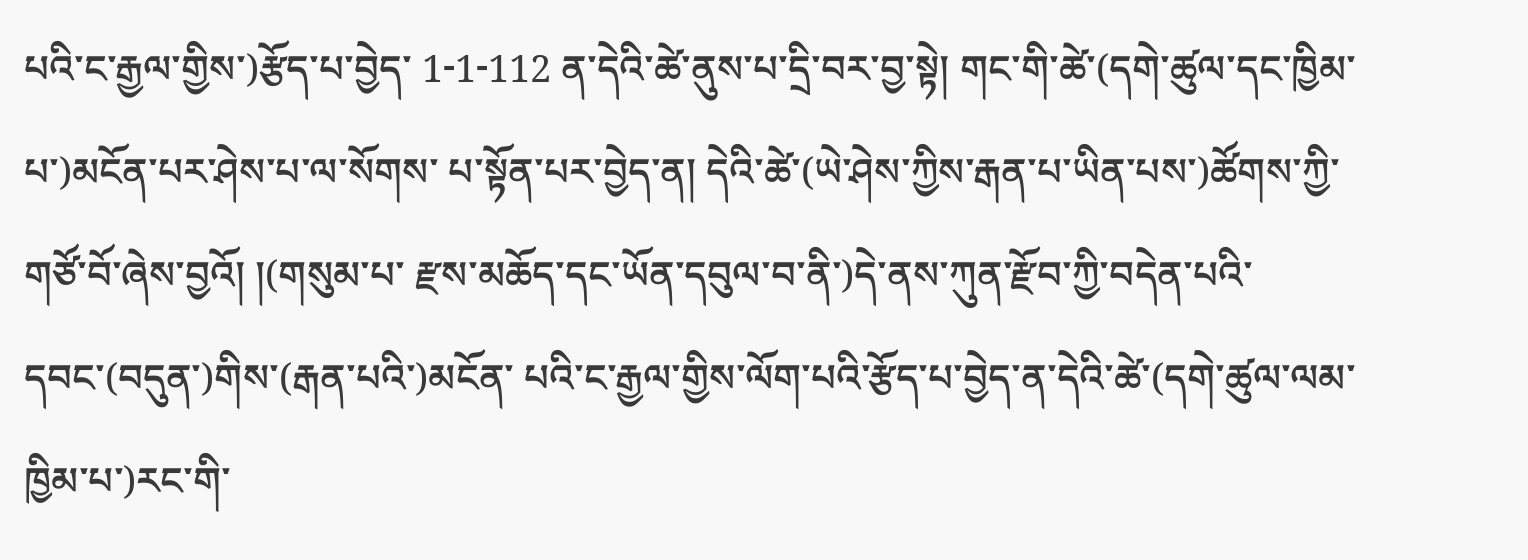པའི་ང་རྒྱལ་གྱིས་)རྩོད་པ་བྱེད་ 1-1-112 ན་དེའི་ཚེ་ནུས་པ་དྲི་བར་བྱ་སྟེ། གང་གི་ཚེ་(དགེ་ཚུལ་དང་ཁྱིམ་པ་)མངོན་པར་ཤེས་པ་ལ་སོགས་ པ་སྟོན་པར་བྱེད་ན། དེའི་ཚེ་(ཡེ་ཤེས་ཀྱིས་རྒན་པ་ཡིན་པས་)ཚོགས་ཀྱི་གཙོ་བོ་ཞེས་བྱའོ། །(གསུམ་པ་ རྫས་མཆོད་དང་ཡོན་དབུལ་བ་ནི་)དེ་ནས་ཀུན་རྫོབ་ཀྱི་བདེན་པའི་དབང་(བདུན་)གིས་(རྒན་པའི་)མངོན་ པའི་ང་རྒྱལ་གྱིས་ལོག་པའི་རྩོད་པ་བྱེད་ན་དེའི་ཚེ་(དགེ་ཚུལ་ལམ་ཁྱིམ་པ་)རང་གི་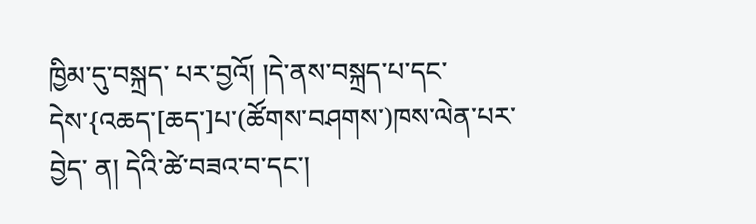ཁྱིམ་དུ་བསྐྲད་ པར་བྱའོ། །དེ་ནས་བསྐྲད་པ་དང་དེས་{འཆད་[ཆད་]པ་(ཚོགས་བཤགས་)ཁས་ལེན་པར་བྱེད་ ན། དེའི་ཚེ་བཟའ་བ་དང་།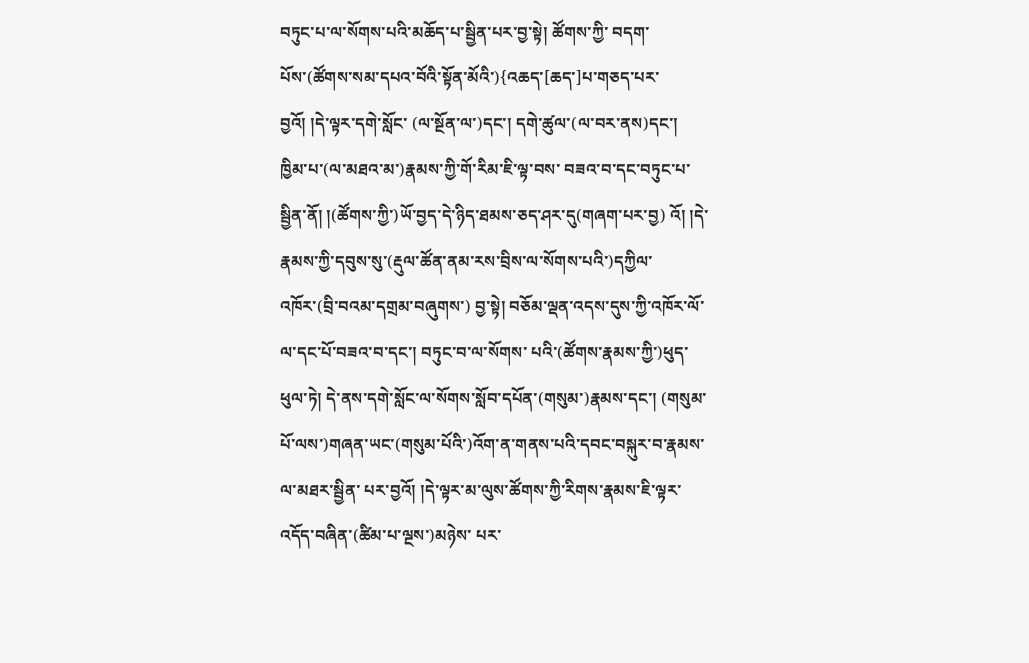བཏུང་པ་ལ་སོགས་པའི་མཆོད་པ་སྦྱིན་པར་བྱ་སྟེ། ཚོགས་ཀྱི་ བདག་པོས་(ཚོགས་སམ་དཔའ་བོའི་སྟོན་མོའི་){འཆད་[ཆད་]པ་གཅད་པར་བྱའོ། །དེ་ལྟར་དགེ་སློང་ (ལ་སྔོན་ལ་)དང་། དགེ་ཚུལ་(ལ་བར་ནས)དང་། ཁྱིམ་པ་(ལ་མཐའ་མ་)རྣམས་ཀྱི་གོ་རིམ་ཇི་ལྟ་བས་ བཟའ་བ་དང་བཏུང་པ་སྦྱིན་ནོ། །(ཚོགས་ཀྱི་)ཡོ་བྱད་དེ་ཉིད་ཐམས་ཅད་ཤར་དུ(གཞག་པར་བྱ) འོ། །དེ་རྣམས་ཀྱི་དབུས་སུ་(རྡུལ་ཚོན་ནམ་རས་བྲིས་ལ་སོགས་པའི་)དཀྱིལ་འཁོར་(བྲི་བའམ་དགྲམ་བཞུགས་) བྱ་སྟེ། བཅོམ་ལྡན་འདས་དུས་ཀྱི་འཁོར་ལོ་ལ་དང་པོ་བཟའ་བ་དང་། བཏུང་བ་ལ་སོགས་ པའི་(ཚོགས་རྣམས་ཀྱི་)ཕུད་ཕུལ་ཏེ། དེ་ནས་དགེ་སློང་ལ་སོགས་སློབ་དཔོན་(གསུམ་)རྣམས་དང་། (གསུམ་པོ་ལས་)གཞན་ཡང་(གསུམ་པོའི་)འོག་ན་གནས་པའི་དབང་བསྐུར་བ་རྣམས་ལ་མཐར་སྦྱིན་ པར་བྱའོ། །དེ་ལྟར་མ་ལུས་ཚོགས་ཀྱི་རིགས་རྣམས་ཇི་ལྟར་འདོད་བཞིན་(ཚིམ་པ་ལྔས་)མཉེས་ པར་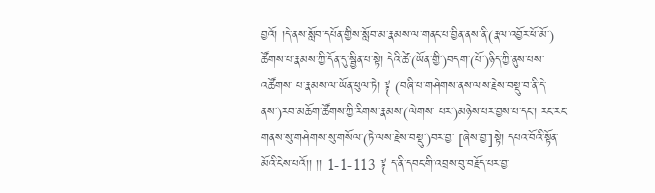བྱའོ། །དེ་ནས་སློབ་དཔོན་གྱིས་སློབ་མ་རྣམས་ལ་གནང་པ་བྱིན་ནས་ནི་(རྣལ་འབྱོར་ཕོ་མོ་) ཚོགས་པ་རྣམས་ཀྱི་དོན་དུ་སྦྱིན་པ་སྟེ། དེའི་ཚེ་(ཡོན་གྱི་)བདག་(པོ་)ཉིད་ཀྱི་ནུས་པས་འཚོགས་ པ་རྣམས་ལ་ཡོན་ཕུལ་ཏེ། ༈ (བཞི་པ་གཤེགས་ནས་ལས་རྗེས་བསྡུ་བ་ནི་དེ་ནས་)རབ་མཆོག་ཚོགས་ཀྱི་རིགས་རྣམས་(ལེགས་ པར་)མཉེས་པར་བྱས་པ་དང་། རང་རང་གནས་སུ་གཤེགས་སུ་གསོལ་(ཏེ་ལས་རྗེས་བསྡུ་)བར་བྱ་ [ཞེས་བྱ་]སྟེ། དཔའ་བོའི་སྟོན་མོའི་ངེས་པའོ།། །། 1-1-113 ༈ ད་ནི་དབང་གི་འབྲས་བུ་བརྗོད་པར་བྱ་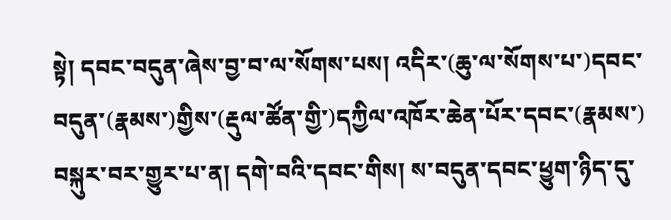སྟེ། དབང་བདུན་ཞེས་བྱ་བ་ལ་སོགས་པས། འདིར་(ཆུ་ལ་སོགས་པ་)དབང་བདུན་(རྣམས་)གྱིས་(རྡུལ་ཚོན་གྱི་)དཀྱིལ་འཁོར་ཆེན་པོར་དབང་(རྣམས་) བསྐུར་བར་གྱུར་པ་ན། དགེ་བའི་དབང་གིས། ས་བདུན་དབང་ཕྱུག་ཉིད་དུ་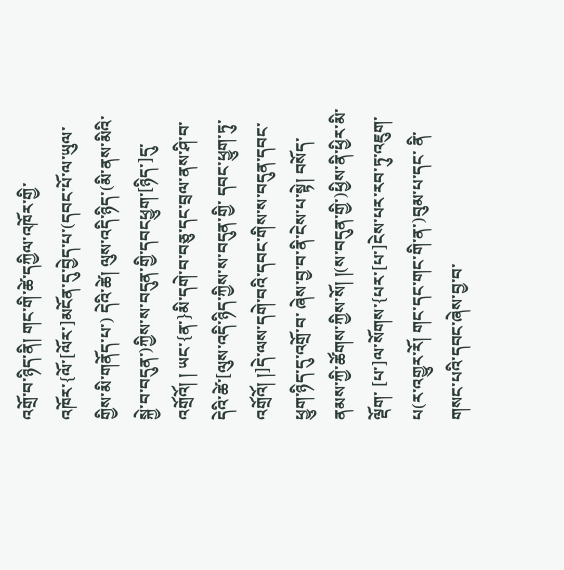འགྲོ་བ་ཉིད་ནི། གང་གི་ཚེ་དཀྱིལ་འཁོར་གྱི་འཁོར་{ལོ་[ལོར་]མངོན་དུ་བྱེད་པ་(དབང་པོ་ལ་ཡུལ་གྱིས་མི་གནོད་པ་) དེའི་ཚེ། ལུས་འདི་ཉིད་(མི་ནས་མིའི་སྐྱེ་བ་བདུན་)ཀྱིས་ས་བདུན་གྱི་དབངཕྱུག་[ཉིད་]དུ་འགྲོའོ། ། ཡང་{ན་}མི་དགེ་བ་བཅུ་དང་བྲལ་ནས་ཤི་བ་དེའི་ཚེ་[ལུས་འདི་ཉིད་ཀྱིས་ས་བདུན་གྱི་ དབང་ཕྱུག་ཏུ་འགྲོའོ། །]དེ་ལས་དགེ་བའི་དབང་གིས་ས་བདུན་དབང་ཕྱུག་ཉིད་དུ་འགྲོ་བ་ ཞེས་བྱ་བ་ནི་ངེས་པ་སྟེ། བསོད་ནམས་ཀྱི་ཚོགས་ཀྱིས་སོ། །(ས་བདུན་གྱི་)ཕྱིས་ནི་ཕྱིར་མི་ལྡོག་ [པ་]ལ་སོགས་{པར་[པ་]ངེས་པར་རབ་ཏུ་འཇུག་པ(ར་འགྱུར་རོ། གང་དང་གང་གི་ན་)བུམ་པ་དང་ ནི་གསང་པའི་དབང་ཞེས་བྱ་བ་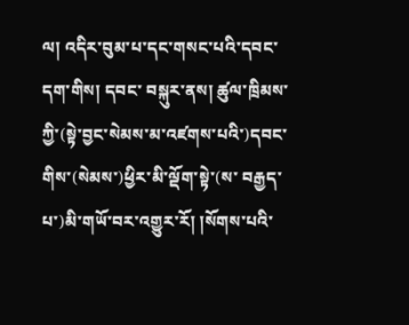ལ། འདིར་བུམ་པ་དང་གསང་པའི་དབང་དག་གིས། དབང་ བསྐུར་ནས། ཚུལ་ཁྲིམས་ཀྱི་(སྟེ་བྱང་སེམས་མ་འཛགས་པའི་)དབང་གིས་(སེམས་)ཕྱིར་མི་ལྡོག་སྟེ་(ས་ བརྒྱད་པ་)མི་གཡོ་བར་འགྱུར་རོ། །སོགས་པའི་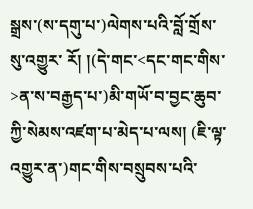སྒྲས་(ས་དགུ་པ་)ལེགས་པའི་བློ་གྲོས་སུ་འགྱུར་ རོ། །(དེ་གང་<དང་གང་གིས་>ན་ས་བརྒྱད་པ་)མི་གཡོ་བ་བྱང་ཆུབ་ཀྱི་སེམས་འཛག་པ་མེད་པ་ལས། (ཇི་ལྟ་འགྱུར་ན་)གང་གིས་བསྲུབས་པའི་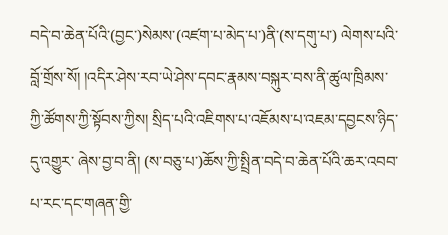བདེ་བ་ཆེན་པོའི་(བྱང་)སེམས་(འཛག་པ་མེད་པ་)ནི་(ས་དགུ་པ་) ལེགས་པའི་བློ་གྲོས་སོ། །འདིར་ཤེས་རབ་ཡེ་ཤེས་དབང་རྣམས་བསྐུར་བས་ནི་ཚུལ་ཁྲིམས་ ཀྱི་ཚོགས་ཀྱི་སྟོབས་ཀྱིས། སྲིད་པའི་འཇིགས་པ་འཇོམས་པ་འཇམ་དབྱངས་ཉིད་དུ་འགྱུར་ ཞེས་བྱ་བ་ནི། (ས་བཅུ་པ་)ཆོས་ཀྱི་སྤྲིན་བདེ་བ་ཆེན་པོའི་ཆར་འབབ་པ་རང་དང་གཞན་གྱི་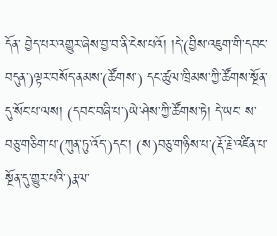དོན་ བྱེད་པར་འགྱུར་ཞེས་བྱ་བ་ནི་ངེས་པའོ། །དེ་(བྱིས་འཇུག་གི་དབང་བདུན་)ལྟར་བསོད་ནམས་(ཚོགས་) དང་ཚུལ་ཁྲིམས་ཀྱི་ཚོགས་སྔོན་དུ་སོང་པ་ལས། (དབང་བཞི་པ་)ཡེ་ཤེས་ཀྱི་ཚོགས་ཏེ། དེ་ཡང་ ས་བཅུ་གཅིག་པ་(ཀུན་ཏུ་འོད་)དང་། (ས)བཅུ་གཉིས་པ་(རྡོ་རྗེ་འཛིན་པ་སྔོན་དུ་གྱུར་པའི་)རྣལ་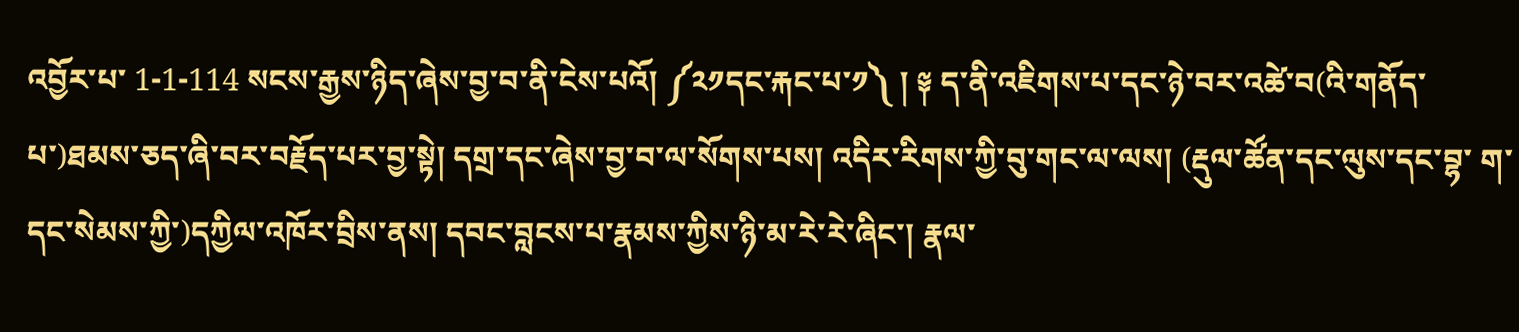འབྱོར་པ་ 1-1-114 སངས་རྒྱས་ཉིད་ཞེས་བྱ་བ་ནི་ངེས་པའོ། ༼༢༡དང་རྐང་པ་༡༽ ། ༈ ད་ནི་འཇིགས་པ་དང་ཉེ་བར་འཚེ་བ(འི་གནོད་པ་)ཐམས་ཅད་ཞི་བར་བརྗོད་པར་བྱ་སྟེ། དགྲ་དང་ཞེས་བྱ་བ་ལ་སོགས་པས། འདིར་རིགས་ཀྱི་བུ་གང་ལ་ལས། (རྡུལ་ཚོན་དང་ལུས་དང་བྷ་ ག་དང་སེམས་ཀྱི་)དཀྱིལ་འཁོར་བྲིས་ནས། དབང་བླངས་པ་རྣམས་ཀྱིས་ཉི་མ་རེ་རེ་ཞིང་། རྣལ་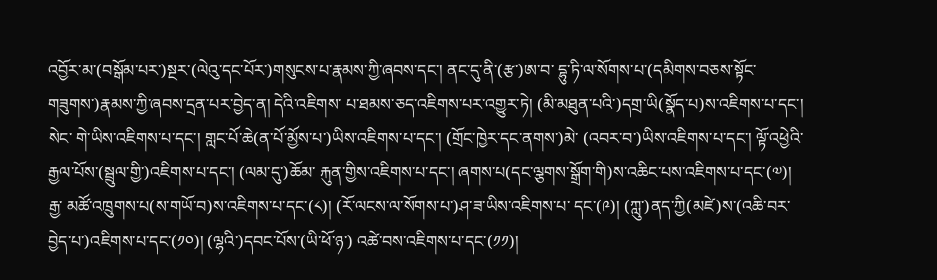འབྱོར་མ་(བསྒོམ་པར་)སྔར་(ལེའུ་དང་པོར་)གསུངས་པ་རྣམས་ཀྱི་ཞབས་དང་། ནང་དུ་ནི་(རྩ་)ཨ་བ་ དྷུ་ཏི་ལ་སོགས་པ་(དམིགས་བཅས་སྟོང་གཟུགས་)རྣམས་ཀྱི་ཞབས་དྲན་པར་བྱེད་ན། དེའི་འཇིགས་ པ་ཐམས་ཅད་འཇིགས་པར་འགྱུར་ཏེ། (མི་མཐུན་པའི་)དགྲ་ཡི(སྣོད་པ)ས་འཇིགས་པ་དང་། སེང་ གེ་ཡིས་འཇིགས་པ་དང་། གླང་པོ་ཆེ(ན་པོ་མྱོས་པ་)ཡིས་འཇིགས་པ་དང་། (གྲོང་ཁྱེར་དང་ནགས་)མེ་ (འབར་བ་)ཡིས་འཇིགས་པ་དང་། ལྟོ་འཕྱེའི་རྒྱལ་པོས་(སྦྲུལ་གྱི་)འཇིགས་པ་དང་། (ལམ་དུ་)ཆོམ་ རྐུན་གྱིས་འཇིགས་པ་དང་། ཞགས་པ(དང་ལྕགས་སྒྲོག་གི)ས་འཆིང་པས་འཇིགས་པ་དང་(༧)། རྒྱ་ མཚོ་འཁྲུགས་པ(ས་གཡོ་བ)ས་འཇིགས་པ་དང་(༨)། (རོ་ལངས་ལ་སོགས་པ་)ཤ་ཟ་ཡིས་འཇིགས་པ་ དང་(༩)། (ཀླུ་)ནད་ཀྱི(མཛེ)ས་(འཆི་བར་བྱེད་པ་)འཇིགས་པ་དང་(༡༠)། (ལྷའི་)དབང་པོས་(ཡི་ཕོ་ཉ་) འཚེ་བས་འཇིགས་པ་དང་(༡༡)།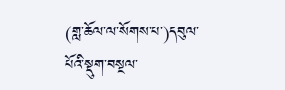(གླ་ཆོལ་ལ་སོགས་པ་)དབུལ་པོའི་སྡུག་བསྔལ་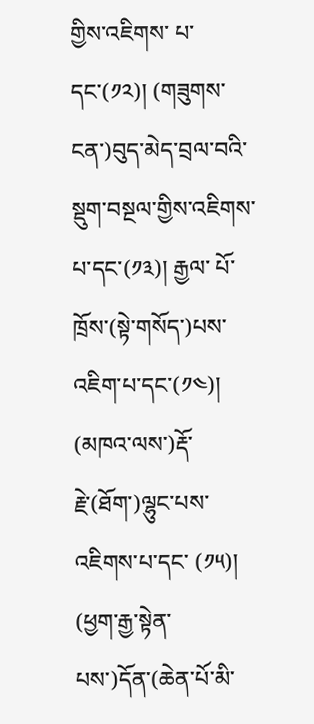གྱིས་འཇིགས་ པ་དང་(༡༢)། (གཟུགས་ངན་)བུད་མེད་བྲལ་བའི་སྡུག་བསྔལ་གྱིས་འཇིགས་པ་དང་(༡༣)། རྒྱལ་ པོ་ཁྲོས་(སྟེ་གསོད་)པས་འཇིག་པ་དང་(༡༤)། (མཁའ་ལས་)རྡོ་རྗེ་(ཐོག་)ལྷུང་པས་འཇིགས་པ་དང་ (༡༥)། (ཕྱག་རྒྱ་སྟེན་པས་)དོན་(ཆེན་པོ་མི་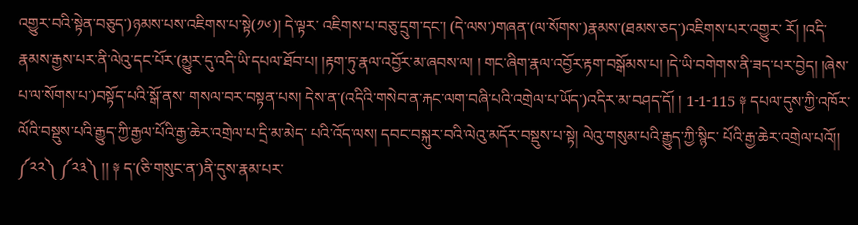འགྱུར་བའི་སྟེན་བཅུད་)ཉམས་པས་འཇིགས་པ་སྟེ(༡༦)། དེ་ལྟར་ འཇིགས་པ་བཅུ་དྲུག་དང་། (དེ་ལས་)གཞན་(ལ་སོགས་)རྣམས་(ཐམས་ཅད་)འཇིགས་པར་འགྱུར་ རོ། །འདི་རྣམས་རྒྱས་པར་ནི་ལེའུ་དང་པོར་(མྱུར་དུ་འདི་ཡི་དཔལ་ཐོབ་པ། །རྟག་ཏུ་རྣལ་འབྱོར་མ་ཞབས་ལ། ། གང་ཞིག་རྣལ་འབྱོར་རྟག་བསྒོམས་པ། །དེ་ཡི་བགེགས་ནི་ཟད་པར་བྱེད། །ཞེས་པ་ལ་སོགས་པ་)བསྟོད་པའི་སྒོ་ནས་ གསལ་བར་བསྟན་པས། དེས་ན་(འདིའི་གསེབ་ན་རྐང་ལག་བཞི་པའི་འགྲེལ་པ་ཡོད་)འདིར་མ་བཤད་དོ། ། 1-1-115 ༈ དཔལ་དུས་ཀྱི་འཁོར་ལོའི་བསྡུས་པའི་རྒྱུད་ཀྱི་རྒྱལ་པོའི་རྒྱ་ཆེར་འགྲེལ་པ་དྲི་མ་མེད་ པའི་འོད་ལས། དབང་བསྐུར་བའི་ལེའུ་མདོར་བསྡུས་པ་སྟེ། ལེའུ་གསུམ་པའི་རྒྱུད་ཀྱི་སྙིང་ པོའི་རྒྱ་ཆེར་འགྲེལ་པའོ།། ༼༢༢༽ ༼༢༣༽ །། ༈ ད་(ཅི་གསུང་ན་)ནི་དུས་རྣམ་པར་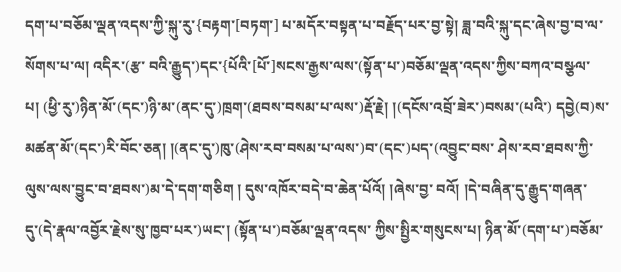དག་པ་བཅོམ་ལྡན་འདས་ཀྱི་སྐུ་རུ་{བརྟག་[བཏག་] པ་མདོར་བསྟན་པ་བརྗོད་པར་བྱ་སྟེ། ཟླ་བའི་སྐུ་དང་ཞེས་བྱ་བ་ལ་སོགས་པ་ལ། འདིར་(རྩ་ བའི་རྒྱུད་)དང་{པོའི་[པོ་]སངས་རྒྱས་ལས་(སྟོན་པ་)བཅོམ་ལྡན་འདས་ཀྱིས་བཀའ་བསྩལ་ པ། (ཕྱི་རུ་)ཉིན་མོ་(དང་)ཉི་མ་(ནང་དུ་)ཁྲག་(ཐབས་བསམ་པ་ལས་)རྡོ་རྗེ། །(དངོས་འབྲོ་ཟེར་)བསམ་(པའི་) དབྱེ(བ)ས་མཚན་མོ་(དང་)རི་བོང་ཅན། །(ནང་དུ་)ཁུ་(ཤེས་རབ་བསམ་པ་ལས་)བ་(དང་)པད་(འབྱུང་བས་ ཤེས་རབ་ཐབས་ཀྱི་ལུས་ལས་བྱུང་བ་ཐབས་)མ་དེ་དག་གཅིག ། དུས་འཁོར་བདེ་བ་ཆེན་པོའོ། །ཞེས་བྱ་ བའོ། །དེ་བཞིན་དུ་རྒྱུད་གཞན་དུ་(དེ་རྣལ་འབྱོར་རྗེས་སུ་ཁྱབ་པར་)ཡང་། (སྟོན་པ་)བཅོམ་ལྡན་འདས་ ཀྱིས་སྤྱིར་གསུངས་པ། ཉིན་མོ་(དག་པ་)བཅོམ་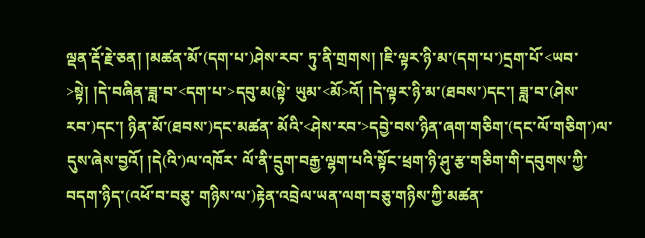ལྡན་རྡོ་རྗེ་ཅན། །མཚན་མོ་(དག་པ་)ཤེས་རབ་ ཏུ་ནི་གྲགས། །ཇི་ལྟར་ཉི་མ་(དག་པ་)དྲག་པོ་<ཡབ་>སྟེ། །དེ་བཞིན་ཟླ་བ་<དག་པ་>དབུ་མ(སྟེ་ ཡུམ་<མོ>འོ། །དེ་ལྟར་ཉི་མ་(ཐབས་)དང་། ཟླ་བ་(ཤེས་རབ་)དང་། ཉིན་མོ་(ཐབས་)དང་མཚན་ མོའི་<ཤེས་རབ་>དབྱེ་བས་ཉིན་ཞག་གཅིག་(དང་ལོ་གཅིག་)ལ་དུས་ཞེས་བྱའོ། །དེ(འི་)ལ་འཁོར་ ལོ་ནི་དྲུག་བརྒྱ་ལྷག་པའི་སྟོང་ཕྲག་ཉི་ཤུ་རྩ་གཅིག་གི་དབུགས་ཀྱི་བདག་ཉིད་(འཕོ་བ་བཅུ་ གཉིས་ལ་)རྟེན་འབྲེལ་ཡན་ལག་བཅུ་གཉིས་ཀྱི་མཚན་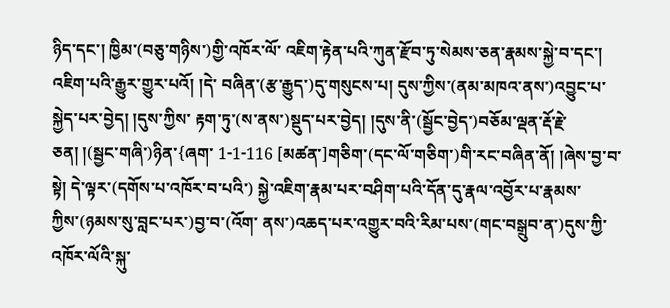ཉིད་དང་། ཁྱིམ་(བཅུ་གཉིས་)གྱི་འཁོར་ལོ་ འཇིག་རྟེན་པའི་ཀུན་རྫོབ་ཏུ་སེམས་ཅན་རྣམས་སྐྱེ་བ་དང་། འཇིག་པའི་རྒྱུར་གྱུར་པའོ། །དེ་ བཞིན་(རྩ་རྒྱུད་)དུ་གསུངས་པ། དུས་ཀྱིས་(ནམ་མཁའ་ནས་)འབྱུང་པ་སྐྱེད་པར་བྱེད། །དུས་ཀྱིས་ རྟག་ཏུ་(ས་ནས་)སྡུད་པར་བྱེད། །དུས་ནི་(སྦྱོང་བྱེད་)བཅོམ་ལྡན་རྡོ་རྗེ་ཅན། །(སྦྱང་གཞི་)ཉིན་{ཞག་ 1-1-116 [མཚན་]གཅིག་(དང་ལོ་གཅིག་)གི་རང་བཞིན་ནོ། །ཞེས་བྱ་བ་སྟེ། དེ་ལྟར་(དགོས་པ་འཁོར་བ་པའི་) སྐྱེ་འཇིག་རྣམ་པར་བཤིག་པའི་དོན་དུ་རྣལ་འབྱོར་པ་རྣམས་ཀྱིས་(ཉམས་སུ་བླང་པར་)བྱ་བ་(འོག་ ནས་)འཆད་པར་འགྱུར་བའི་རིམ་པས་(གང་བསྒྲུབ་ན་)དུས་ཀྱི་འཁོར་ལོའི་སྐུ་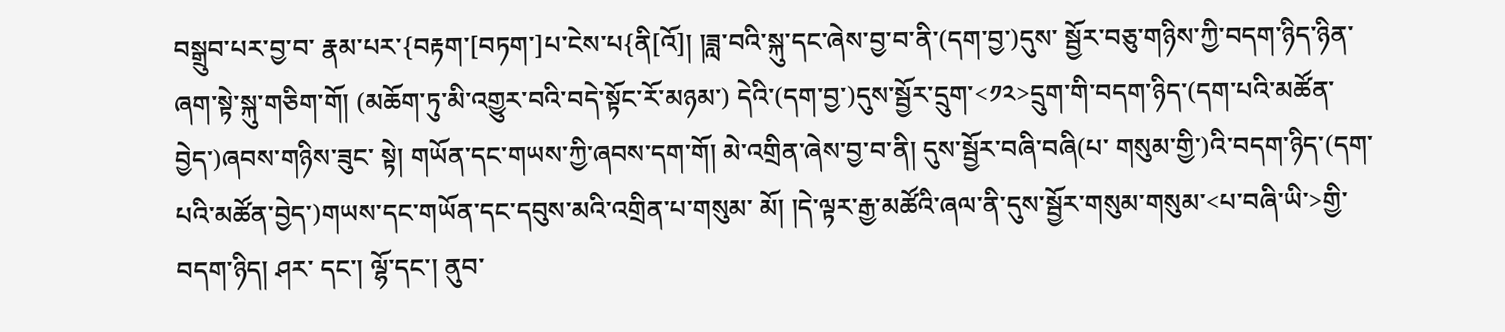བསྒྲུབ་པར་བྱ་བ་ རྣམ་པར་{བརྟག་[བཏག་]པ་ངེས་པ{ནི[འོ]། །ཟླ་བའི་སྐུ་དང་ཞེས་བྱ་བ་ནི་(དག་བྱ་)དུས་ སྦྱོར་བཅུ་གཉིས་ཀྱི་བདག་ཉིད་ཉིན་ཞག་སྟེ་སྐུ་གཅིག་གོ། (མཆོག་ཏུ་མི་འགྱུར་བའི་བདེ་སྟོང་རོ་མཉམ་) དེའི་(དག་བྱ་)དུས་སྦྱོར་དྲུག་<༡༢>དྲུག་གི་བདག་ཉིད་(དག་པའི་མཚོན་བྱེད་)ཞབས་གཉིས་ཟུང་ སྟེ། གཡོན་དང་གཡས་ཀྱི་ཞབས་དག་གོ། མེ་འགྲིན་ཞེས་བྱ་བ་ནི། དུས་སྦྱོར་བཞི་བཞི(པ་ གསུམ་གྱི་)འི་བདག་ཉིད་(དག་པའི་མཚོན་བྱེད་)གཡས་དང་གཡོན་དང་དབུས་མའི་འགྲིན་པ་གསུམ་ མོ། །དེ་ལྟར་རྒྱ་མཚོའི་ཞལ་ནི་དུས་སྦྱོར་གསུམ་གསུམ་<པ་བཞི་ཡི་>གྱི་བདག་ཉིད། ཤར་ དང་། ལྷོ་དང་། ནུབ་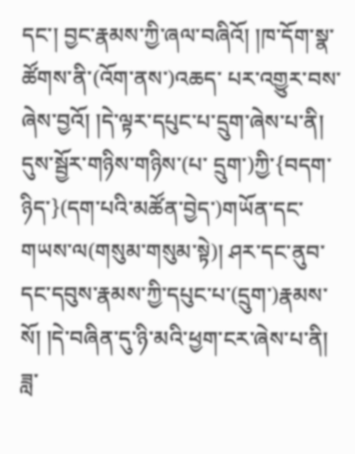དང་། བྱང་རྣམས་ཀྱི་ཞལ་བཞིའོ། །ཁ་དོག་སྣ་ཚོགས་ནི་(འོག་ནས་)འཆད་ པར་འགྱུར་བས་ཞེས་བྱའོ། །དེ་ལྟར་དཔུང་པ་དྲུག་ཞེས་པ་ནི། དུས་སྦྱོར་གཉིས་གཉིས་(པ་ དྲུག་)ཀྱི་{བདག་ཉིད་}(དག་པའི་མཚོན་བྱེད་)གཡོན་དང་གཡས་ལ(གསུམ་གསུམ་སྟེ)། ཤར་དང་ནུབ་ དང་དབུས་རྣམས་ཀྱི་དཔུང་པ་(དྲུག་)རྣམས་སོ། །དེ་བཞིན་དུ་ཉི་མའི་ཕྱག་ངར་ཞེས་པ་ནི། ཟླ་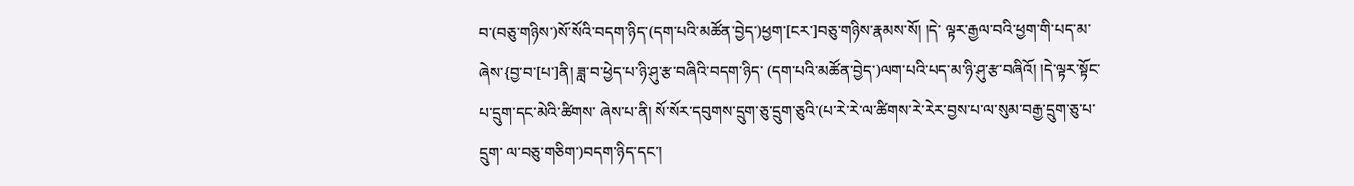བ་(བཅུ་གཉིས་)སོ་སོའི་བདག་ཉིད་(དག་པའི་མཚོན་བྱེད་)ཕྱག་[ངར་]བཅུ་གཉིས་རྣམས་སོ། །དེ་ ལྟར་རྒྱལ་བའི་ཕྱག་གི་པད་མ་ཞེས་{བྱ་བ་[པ་]ནི། ཟླ་བ་ཕྱེད་པ་ཉི་ཤུ་རྩ་བཞིའི་བདག་ཉིད་ (དག་པའི་མཚོན་བྱེད་)ལག་པའི་པད་མ་ཉི་ཤུ་རྩ་བཞིའོ། །དེ་ལྟར་སྟོང་པ་དྲུག་དང་མེའི་ཚིགས་ ཞེས་པ་ནི། སོ་སོར་དབུགས་དྲུག་ཅུ་དྲུག་ཅུའི་(པ་རེ་རེ་ལ་ཚིགས་རེ་རེར་བྱས་པ་ལ་སུམ་བརྒྱ་དྲུག་ཅུ་པ་དྲུག་ ལ་བཅུ་གཅིག་)བདག་ཉིད་དང་།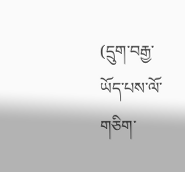(དྲུག་བརྒྱ་ཡོད་པས་ལོ་གཅིག་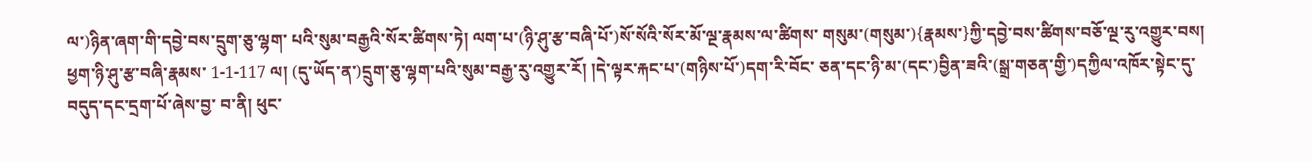ལ་)ཉིན་ཞག་གི་དབྱེ་བས་དྲུག་ཅུ་ལྷག་ པའི་སུམ་བརྒྱའི་སོར་ཚིགས་ཏེ། ལག་པ་(ཉི་ཤུ་རྩ་བཞི་པོ་)སོ་སོའི་སོར་མོ་ལྔ་རྣམས་ལ་ཚིགས་ གསུམ་(གསུམ་){རྣམས་}ཀྱི་དབྱེ་བས་ཚིགས་བཅོ་ལྔ་རུ་འགྱུར་བས། ཕྱག་ཉི་ཤུ་རྩ་བཞི་རྣམས་ 1-1-117 ལ། (དུ་ཡོད་ན་)དྲུག་ཅུ་ལྷག་པའི་སུམ་བརྒྱ་རུ་འགྱུར་རོ། །དེ་ལྟར་རྐང་པ་(གཉིས་པོ་)དག་རི་བོང་ ཅན་དང་ཉི་མ་(དང་)བྱིན་ཟའི་(སྒྲ་གཅན་གྱི་)དཀྱིལ་འཁོར་སྟེང་དུ་བདུད་དང་དྲག་པོ་ཞེས་བྱ་ བ་ནི། ཕུང་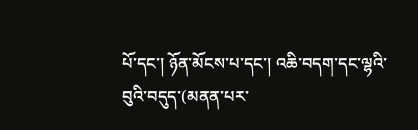པོ་དང་། ཉོན་མོངས་པ་དང་། འཆི་བདག་དང་ལྷའི་བུའི་བདུད་(མནན་པར་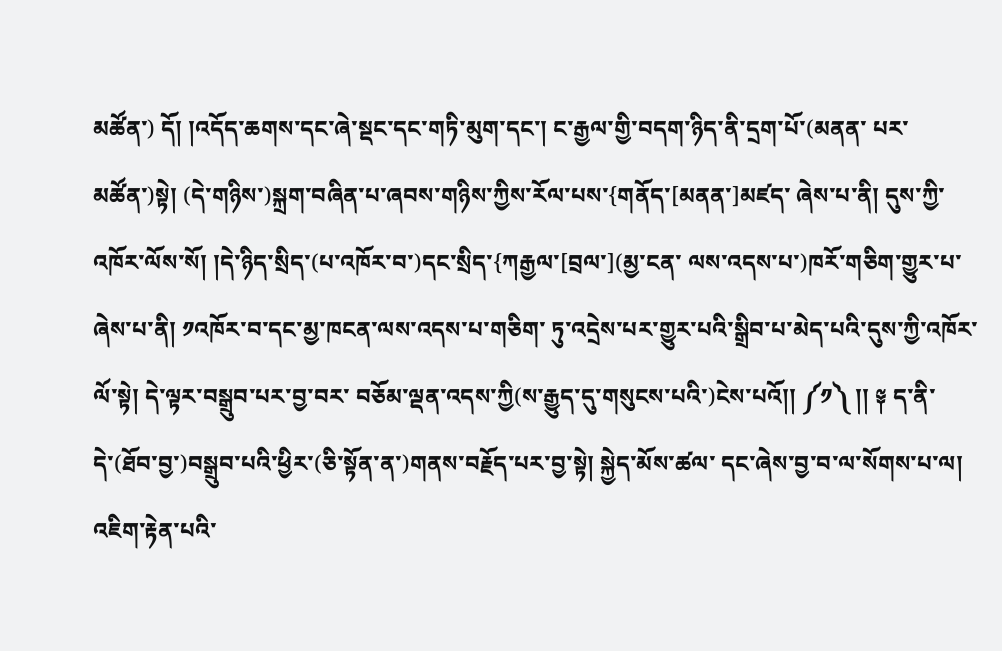མཚོན་) དོ། །འདོད་ཆགས་དང་ཞེ་སྡང་དང་གཏི་མུག་དང་། ང་རྒྱལ་གྱི་བདག་ཉིད་ནི་དྲག་པོ་(མནན་ པར་མཚོན་)སྟེ། (དེ་གཉིས་)སྐྲག་བཞིན་པ་ཞབས་གཉིས་ཀྱིས་རོལ་པས་{གནོད་[མནན་]མཛད་ ཞེས་པ་ནི། དུས་ཀྱི་འཁོར་ལོས་སོ། །དེ་ཉིད་སྲིད་(པ་འཁོར་བ་)དང་སྲིད་{ཀརྒྱལ་[བྲལ་](མྱ་ངན་ ལས་འདས་པ་)ཁརོ་གཅིག་གྱུར་པ་ཞེས་པ་ནི། ༡འཁོར་བ་དང་མྱ་ཁངན་ལས་འདས་པ་གཅིག་ ཏུ་འདྲེས་པར་གྱུར་པའི་སྒྲིབ་པ་མེད་པའི་དུས་ཀྱི་འཁོར་ལོ་སྟེ། དེ་ལྟར་བསྒྲུབ་པར་བྱ་བར་ བཅོམ་ལྡན་འདས་ཀྱི(ས་རྒྱུད་དུ་གསུངས་པའི་)ངེས་པའོ།། ༼༡༽ །། ༈ ད་ནི་དེ་(ཐོབ་བྱ་)བསྒྲུབ་པའི་ཕྱིར་(ཅི་སྟོན་ན་)གནས་བརྗོད་པར་བྱ་སྟེ། སྐྱེད་མོས་ཚལ་ དང་ཞེས་བྱ་བ་ལ་སོགས་པ་ལ། འཇིག་རྟེན་པའི་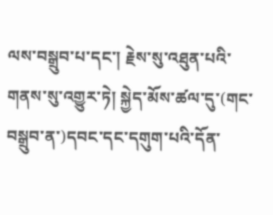ལས་བསྒྲུབ་པ་དང་། རྗེས་སུ་འཐུན་པའི་ གནས་སུ་འགྱུར་ཏེ། སྐྱེད་མོས་ཚལ་དུ་(གང་བསྒྲུབ་ན་)དབང་དང་དགུག་པའི་དོན་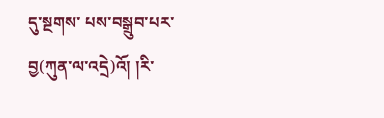དུ་སྔགས་ པས་བསྒྲུབ་པར་བྱ(ཀུན་ལ་འདྲེ)འོ། །རི་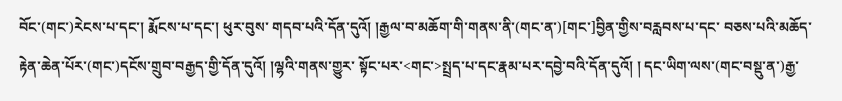བོང་(གང་)རེངས་པ་དང་། རྨོངས་པ་དང་། ཕུར་བུས་ གདབ་པའི་དོན་དུའོ། །རྒྱལ་བ་མཆོག་གི་གནས་ནི་(གང་ན་)[གང་]བྱིན་གྱིས་བརླབས་པ་དང་ བཅས་པའི་མཆོད་རྟེན་ཆེན་པོར་(གང་)དངོས་གྲུབ་བརྒྱད་གྱི་དོན་དུའོ། །ལྷའི་གནས་གྱུར་ སྟོང་པར་<གང་>སྤྲད་པ་དང་རྣམ་པར་དབྱེ་བའི་དོན་དུའོ། ། དང་ཡིག་ལས་(གང་བསྡུ་ན་)རྒྱ་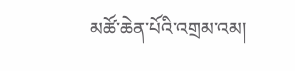མཚོ་ཆེན་པོའི་འགྲམ་འམ།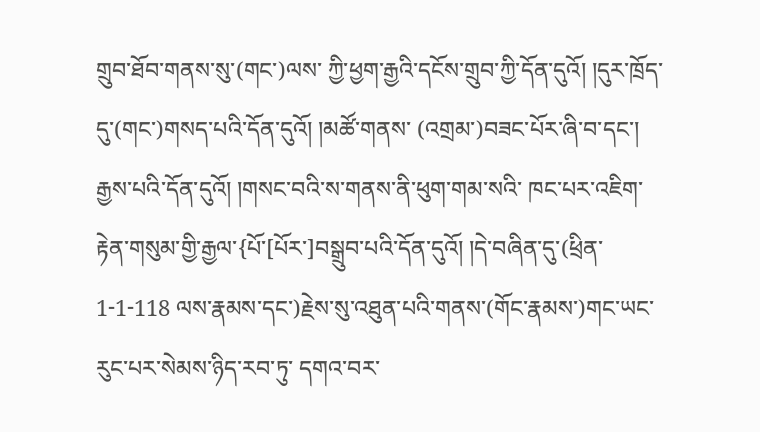གྲུབ་ཐོབ་གནས་སུ་(གང་)ལས་ ཀྱི་ཕྱག་རྒྱའི་དངོས་གྲུབ་ཀྱི་དོན་དུའོ། །དུར་ཁྲོད་དུ་(གང་)གསད་པའི་དོན་དུའོ། །མཚོ་གནས་ (འགྲམ་)བཟང་པོར་ཞི་བ་དང་། རྒྱས་པའི་དོན་དུའོ། །གསང་བའི་ས་གནས་ནི་ཕུག་གམ་སའི་ ཁང་པར་འཇིག་རྟེན་གསུམ་གྱི་རྒྱལ་{པོ་[པོར་]བསྒྲུབ་པའི་དོན་དུའོ། །དེ་བཞིན་དུ་(ཕྲིན་ 1-1-118 ལས་རྣམས་དང་)རྗེས་སུ་འཐུན་པའི་གནས་(གོང་རྣམས་)གང་ཡང་རུང་པར་སེམས་ཉིད་རབ་ཏུ་ དགའ་བར་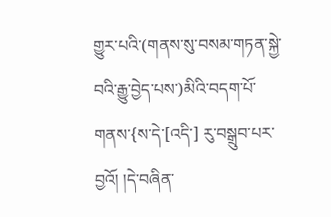གྱུར་པའི་(གནས་སུ་བསམ་གཏན་སྐྱེ་བའི་རྒྱུ་བྱེད་པས་)མིའི་བདག་པོ་གནས་{ས་དེ་[འདི་] རུ་བསྒྲུབ་པར་བྱའོ། །དེ་བཞིན་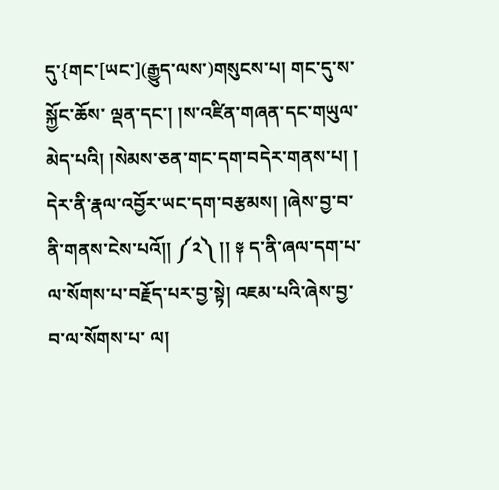དུ་{གང་[ཡང་](རྒྱུད་ལས་)གསུངས་པ། གང་དུ་ས་སྐྱོང་ཆོས་ ལྡན་དང་། །ས་འཛིན་གཞན་དང་གཡུལ་མེད་པའི། །སེམས་ཅན་གང་དག་བདེར་གནས་པ། ། དེར་ནི་རྣལ་འབྱོར་ཡང་དག་བརྩམས། །ཞེས་བྱ་བ་ནི་གནས་ངེས་པའོ།། ༼༢༽ །། ༈ ད་ནི་ཞལ་དག་པ་ལ་སོགས་པ་བརྗོད་པར་བྱ་སྟེ། འཇམ་པའི་ཞེས་བྱ་བ་ལ་སོགས་པ་ ལ།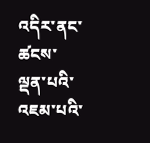འདིར་ནང་ཚངས་ལྡན་པའི་འཇམ་པའི་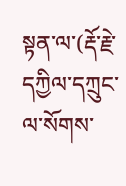སྟན་ལ་(རྡོ་རྗེ་དཀྱིལ་དཀྲུང་ལ་སོགས་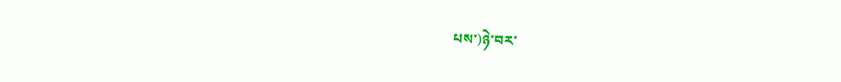པས་)ཉེ་བར་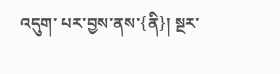འདུག་ པར་བྱས་ནས་{ནི}། སྔར་